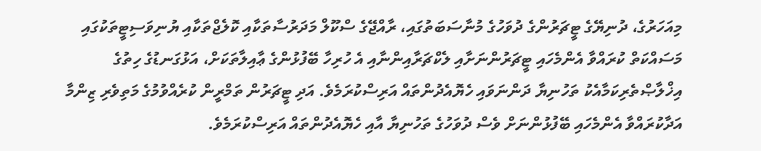މިއަހަރުގެ، ދުނިޔޭގެ ޓީޗަރުންގެ ދުވަހުގެ މުނާސަބަތުގައި، ރާއްޖޭގެ ސްކޫލް މަދަރުސާތަކާއި ކޮލެޖްތަކާއި ޔުނިވަސިޓީތަކުގައި މަސައްކަތް ކުރައްވާ އެންމެހައި ޓީޗަރުންނަށާއި ލެކްޗަރާއިންނާއި އެ ހުރިހާ ބޭފުޅުންގެ ޢާއިލާތަކަށް، އަޅުގަނޑުގެ ހިތުގެ އިޚްލާޞްތެރިކަމާއެކު ތަހުނިޔާ ދަންނަވައި ހެޔޮއެދުންތައް އަރިސްކުރަމެވެ. އަދި ޓީޗަރުން ތަމްރީން ކުރެއްވުމުގެ މަތިވެރި ޒިންމާ އަދާކުރައްވާ އެންމެހައި ބޭފުޅުންނަށް ވެސް ދުވަހުގެ ތަހުނިޔާ އާއި ހެޔޮއެދުންތައް އަރިސްކުރަމެވެ.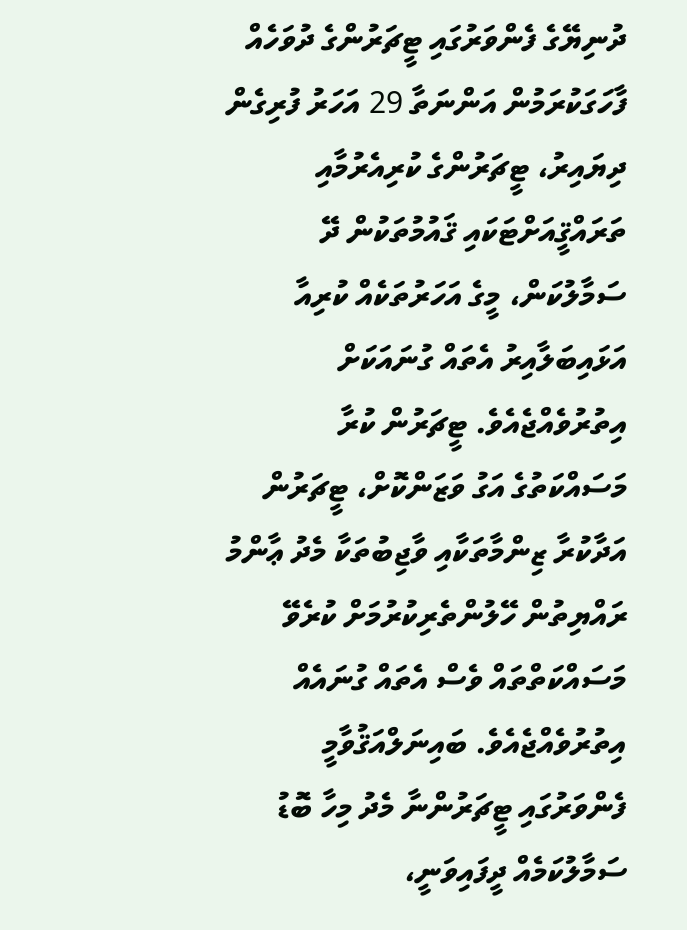ދުނިޔޭގެ ފެންވަރުގައި ޓީޗަރުންގެ ދުވަހެއް ފާހަގަކުރަމުން އަންނަތާ 29 އަހަރު ފުރިގެން ދިޔައިރު، ޓީޗަރުންގެ ކުރިއެރުމާއި ތަރައްޤީއަށްޓަކައި ޤައުމުތަކުން ދޭ ސަމާލުކަން، މީގެ އަހަރުތަކެއް ކުރިއާ އަޅައިބަލާއިރު އެތައް ގުނައަކަށް އިތުރުވެއްޖެއެވެ. ޓީޗަރުން ކުރާ މަސައްކަތުގެ އަގު ވަޒަންކޮށް، ޓީޗަރުން އަދާކުރާ ޒިންމާތަކާއި ވާޖިބުތަކާ މެދު ޢާންމު ރައްޔިތުން ހޭލުންތެރިކުރުމަށް ކުރެވޭ މަސައްކަތްތައް ވެސް އެތައް ގުނައެއް އިތުރުވެއްޖެއެވެ. ބައިނަލްއަޤުވާމީ ފެންވަރުގައި ޓީޗަރުންނާ މެދު މިހާ ބޮޑު ސަމާލުކަމެއް ދީފައިވަނީ،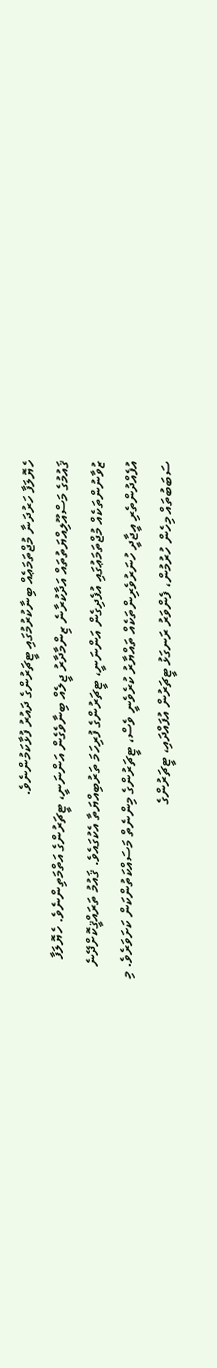ހެޔޮލަފާ ހަރުދަނާ މުޖްތަމަޢެއް ބިނާކުރުމުގައި ޓީޗަރުންގެ ދައުރު ފުޅާކަމުންނެވެ.
ޤައުމުގެ މަސްއޫލިއްޔަތުތައް އަދާކުރާނެ ޒިންމާދާރު ޖީލެއް ބިނާވެގެން އަންނަނީ، ޓީޗަރުންގެ އަތްމަތިންނެވެ. ހެޔޮލަފާ ޒުވާނުންތަކެއް މުޖްތަމަޢުގައި އުފެދިގެން އަންނަނީ، ޓީޗަރުންގެ ފުރިހަމަ ތަރުބިއްޔަތާ އެކުގައެވެ. ޤައުމު ތަރައްޤީކޮށްދޭނެ އުފެއްދުންތެރި އީޖާދީ ހުނަރުވެރިންތަކެއް ތައްޔާރު ކުރެވެނީ ވެސް، ޓީޗަރުންގެ މިންނެތް މަސައްކަތުންކަން ކަށަވަރެވެ. މި ސަބަބުތައް މިހެން ހުރުމުން، ފެންވަރު ރަނގަޅު ޓީޗަރުން އުފައްދައި، ޓީޗަރުންގެ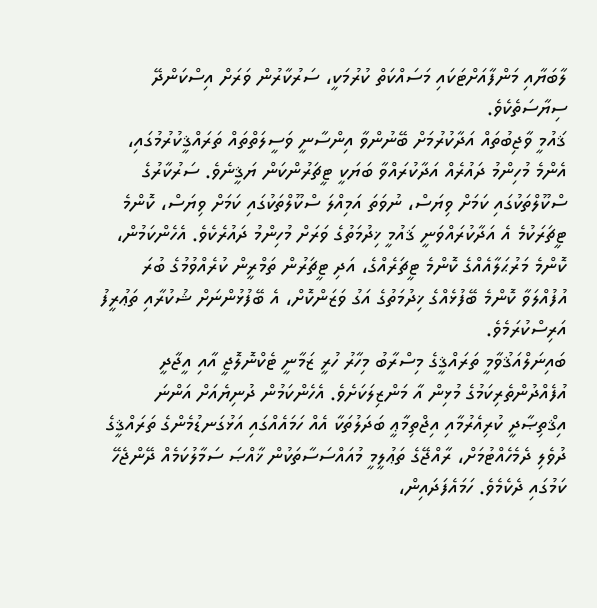ލާބަޔާއި މަންފާއަށްޓަކައި މަސައްކަތް ކުރުމަކީ، ސަރުކާރުން ވަރަށް އިސްކަންދޭ ސިޔާސަތެކެވެ.
ޤައުމީ ވާޖިބުތައް އަދާކުރުމަށް ބޭނުންވާ އިންސާނީ ވަސީލަތްތައް ތަރައްޤީކުރުމުގައި، އެންމެ މުހިންމު ދައުރެއް އަދާކުރައްވާ ބަޔަކީ ޓީޗަރުންކަން ޔަޤީނެވެ. ސަރުކާރުގެ ސްކޫލްތަކުގައި ކަމަށް ވިޔަސް، ނުވަތަ އަމިއްލަ ސްކޫލްތަކުގައި ކަމަށް ވިޔަސް، ކޮންމެ ޓީޗަރަކުމެ އެ އަދާކުރައްވަނީ ޤައުމީ ޚިދުމަތުގެ ވަރަށް މުހިންމު ދައުރެކެވެ. އެހެންކަމުން، ކޮންމެ މަރުޙަލާއެއްގެ ކޮންމެ ޓީޗަރެއްގެ، އަދި ޓީޗަރުން ތަމްރީން ކުރެއްވުމުގެ ބުރަ އުފުއްލަވާ ކޮންމެ ބޭފުޅެއްގެ ޚިދުމަތުގެ އަގު ވަޒަންކޮށް، އެ ބޭފުޅުންނަށް ޝުކުރާއި ތަޢުރީފު އަރިސްކުރަމެވެ.
ބައިނަލްއަޤުވާމީ ތަރައްޤީގެ މިސްރާބު މިހާރު ހުރީ ޒަމާނީ ޓެކްނޮލޮޖީ އާއި އީޖާދީ އުފެއްދުންތެރިކަމުގެ މުޅިން އާ މަންޒިލަކަށެވެ. އެހެންކަމުން ދުނިޔެއަށް އަންނަ އިޤްތިޞާދީ ކުރިއެރުމާއި އިޖްތިމާޢީ ބަދަލުތަކާ އެއް ހަމައެއްގައި އަޅުގަނޑުމެންގެ ތަރައްޤީގެ ދުވެލި ދެމެހެއްޓުމަށް، ރާއްޖޭގެ ތަޢުލީމީ މުއައްސަސާތަކުން ޚާއްޞަ ސަމާލުކަމެއް ދޭންޖެހޭ ކަމުގައި ދެކެމެވެ. ހަމައެފަދައިން،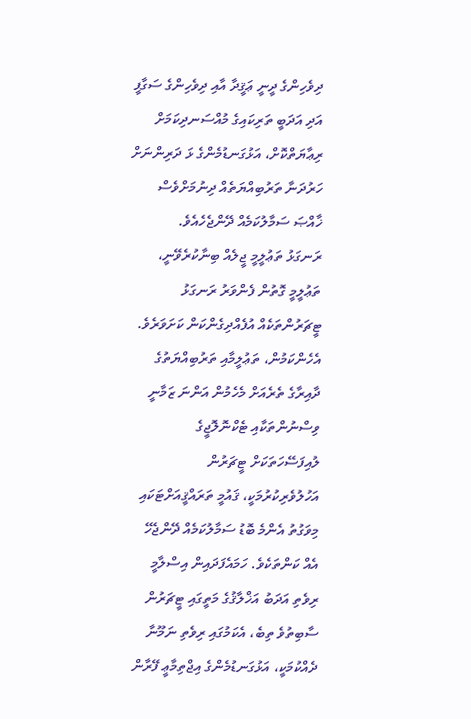ދިވެހިންގެ ދީނީ ޢަޤީދާ އާއި ދިވެހިންގެ ސަގާފީ އަދި އަދަބީ ތަރިކައިގެ މުއްސަނދިކަމަށް ރިޢާޔަތްކޮށް، އަޅުގަނޑުމެންގެ ޅަ ދަރިންނަށް ހަރުދަނާ ތަރުބިއްޔަތެއް ދިނުމަށްވެސް ޚާއްޞަ ސަމާލުކަމެއް ދޭންޖެހެއެވެ.
ރަނގަޅު ތަޢުލީމީ ޖީލެއް ބިނާކުރެވޭނީ، ތަޢުލީމީ ގޮތުން ފެންވަރު ރަނގަޅު ޓީޗަރުންތަކެއް އުފެއްދިގެންކަން ކަށަވަރެވެ. އެހެންކަމުން، ތަޢުލީމާއި ތަރުބިއްޔަތުގެ ދާއިރާގެ ތެރެއަށް މެހެމުން އަންނަ ޒަމާނީ ވިސްނުންތަކާއި ޓެކްނޮލޮޖީގެ ލުއިފަސޭހަތަކަށް ޓީޗަރުން އަހުލުވެރިކުރުމަކީ، ޤައުމީ ތަރައްޤީއަށްޓަކައި މިވަގުތު އެންމެ ބޮޑު ސަމާލުކަމެއް ދޭންޖެހޭ އެއް ކަންތަކެވެ. ހަމައެފަދައިން އިސްލާމީ ރިވެތި އަދަބު އަޚްލާޤުގެ މަތީގައި ޓީޗަރުން ސާބިތުވެ ތިބެ، އެކަމުގައި ރިވެތި ނަމޫނާ ދެއްކުމަކީ، އަޅުގަނޑުމެންގެ އިޖްތިމާޢީ ފޭރާން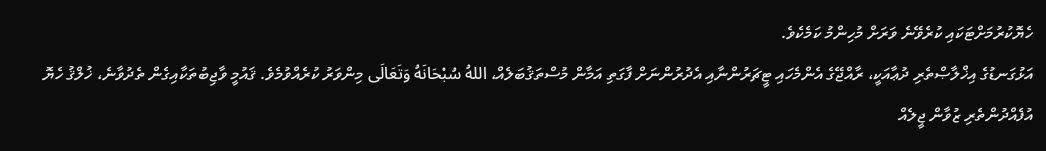ހެޔޮކުރުމަށްޓަކައި ކުރެވޭނެ ވަރަށް މުހިންމު ކަމެކެވެ.
އަޅުގަނޑުގެ އިޚްލާޞްތެރި ދުޢާއަކީ، ރާއްޖޭގެ އެންމެހައި ޓީޗަރުންނާއި އެދުރުންނަށް ފާގަތި އަމާން މުސްތަޤުބަލެއް، اللهُ سُبْحَانَهُ وَتَعَالَى މިންވަރު ކުރެއްވުމެވެ. ޤައުމީ ވާޖިބުތަކާއިގެން ތެދުވާނެ، ޚުލްޤު ހެޔޮ އުފެއްދުންތެރި ޒުވާން ޖީލެއް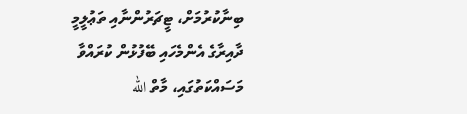ބިނާކުރުމަށް، ޓީޗަރުންނާއި ތަޢުލީމީ ދާއިރާގެ އެންމެހައި ބޭފުޅުން ކުރައްވާ މަސައްކަތުގައި، މާތް الله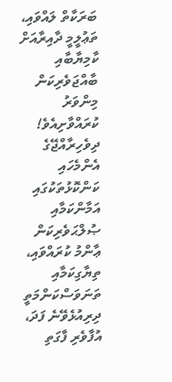ބަރަކާތް ލައްވައި، ތަޢުލީމީ ދާއިރާއަށް ކާމިޔާބާއި ބާއްޖަވެރިކަން މިންވަރު ކުރައްވާށިއެވެ! ދިވެހިރާއްޖޭގެ އެންމެހައި ކަންކޮޅުތަކުގައި އަމާންކަމާއި ޞުލްޙަވެރިކަން ޢާންމު ކުރައްވައި، ތިޔާގިކަމާއި ތަނަވަސްކަންމަތީ ދިރިއުޅެވޭނެ ފަދަ، އުފާވެރި ފާގަތި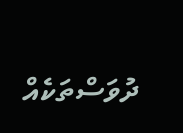ދުވަސްތަކެއް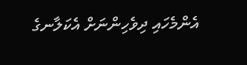އެންމެހައި ދިވެހިންނަށް އެކަލާނގެ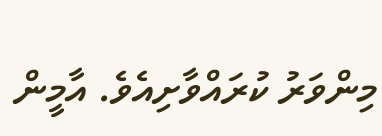މިންވަރު ކުރައްވާށިއެވެ. އާމީން